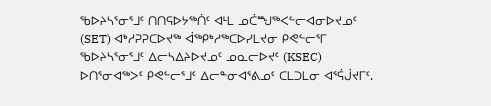ᖃᐅᔨᓴᕐᓂᕐᒧᑦ ᑎᑎᕋᐅᔭᖅᑏᑦ ᐊᒻᒪ ᓄᑖᙳᖅᐸᓪᓕᐊᓂᐅᔪᓄᑦ (SET) ᐊᒃᓱᕈᕈᑕᐅᔪᖅ ᐋᖅᑭᒃᓱᖅᑕᐅᓯᒪᔪᓂ ᑭᕙᓪᓕᕐᒥ ᖃᐅᔨᓴᕐᓂᕐᒧᑦ ᐃᓕᓴᐃᔨᐅᔪᓄᑦ ᓄᓇᓕᐅᔪᑦ (KSEC) ᐅᑎᕐᓂᐊᖅᐳᑦ ᑭᕙᓪᓕᕐᒧᑦ ᐃᓕᓐᓂᐊᕐᕕᓄᑦ ᑕᒪᑐᒪᓂ ᐊᕐᕌᒎᔪᒥᑦ.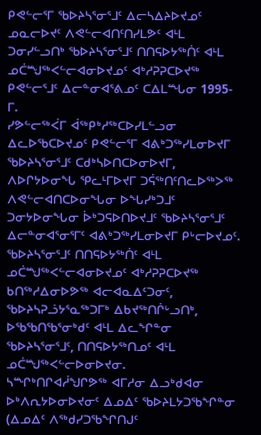ᑭᕙᓪᓕᕐᒥ ᖃᐅᔨᓴᕐᓂᕐᒧᑦ ᐃᓕᓴᐃᔨᐅᔪᓄᑦ ᓄᓇᓕᐅᔪᑦ ᐱᕙᓪᓕᐊᑎᑦᑎᓯᒪᕗᑦ ᐊᒻᒪ ᑐᓂᓯᓪᓗᑎᒃ ᖃᐅᔨᓴᕐᓂᕐᒧᑦ ᑎᑎᕋᐅᔭᖅᑏᑦ ᐊᒻᒪ ᓄᑖᙳᖅᐸᓪᓕᐊᓂᐅᔪᓄᑦ ᐊᒃᓱᕈᕈᑕᐅᔪᖅ ᑭᕙᓪᓕᕐᒧᑦ ᐃᓕᓐᓂᐊᕐᕕᓄᑦ ᑕᐃᒪᙵᓂ 1995-ᒥ.
ᓯᕗᓪᓕᖅᐹᒥ ᐋᖅᑭᒃᓱᖅᑕᐅᓯᒪᓪᓗᓂ ᐃᓚᐅᖃᑕᐅᔪᓄᑦ ᑭᕙᓪᓕᕐᒥ ᐊᕕᒃᑐᖅᓯᒪᓂᐅᔪᒥ ᖃᐅᔨᓴᕐᓂᕐᒧᑦ ᑕᑯᒃᓴᐅᑎᑕᐅᓂᐅᔪᒥ, ᐱᐅᒋᔭᐅᓂᖓ ᕿᓚᒻᒥᐅᔪᒥ ᑐᕌᖅᑎᑦᑎᓚᐅᖅᐳᖅ ᐱᕙᓪᓕᐊᑎᑕᐅᓂᖓᓂ ᐅᖓᓯᒃᑐᒧᑦ ᑐᓂᔭᐅᓂᖓᓂ ᐆᒃᑐᕋᐅᑎᐅᔪᒧᑦ ᖃᐅᔨᓴᕐᓂᕐᒧᑦ ᐃᓕᓐᓂᐊᕐᓂᕐᒥᑦ ᐊᕕᒃᑐᖅᓯᒪᓂᐅᔪᒥ ᑭᒡᓕᐅᔪᓄᑦ.
ᖃᐅᔨᓴᕐᓂᕐᒧᑦ ᑎᑎᕋᐅᔭᖅᑏᑦ ᐊᒻᒪ ᓄᑖᙳᖅᐸᓪᓕᐊᓂᐅᔪᓄᑦ ᐊᒃᓱᕈᕈᑕᐅᔪᖅ ᑲᑎᖅᓱᐃᓂᐅᕗᖅ ᐊᓕᐊᓇᐃᑦᑐᓂᑦ, ᖃᐅᔨᓴᕈᓘᔭᕐᓇᖅᑐᒥᒃ ᐃᑲᔪᖅᑎᒌᒡᓗᑎᒃ, ᐅᖃᖃᑎᖃᕐᓂᒃᑯᑦ ᐊᒻᒪ ᐃᓚᖏᓐᓂ ᖃᐅᔨᓴᕐᓂᕐᒧᑦ, ᑎᑎᕋᐅᔭᖅᑎᓄᑦ ᐊᒻᒪ ᓄᑖᙳᖅᐸᓪᓕᐅᓂᐅᔪᓂ.
ᓴᙱᒃᑎᒋᐊᓲᖑᒋᕗᖅ ᐊᒥᓱᓂ ᐃᓗᒃᑯᐊᓂ ᐅᒃᐱᕆᔭᐅᓂᐅᔪᓂᑦ ᐃᓄᐃᑦ ᖃᐅᔨᒪᔭᑐᖃᖏᓐᓂ (ᐃᓄᐃᑦ ᐱᖅᑯᓯᑐᖃᖏᑎᒍᑦ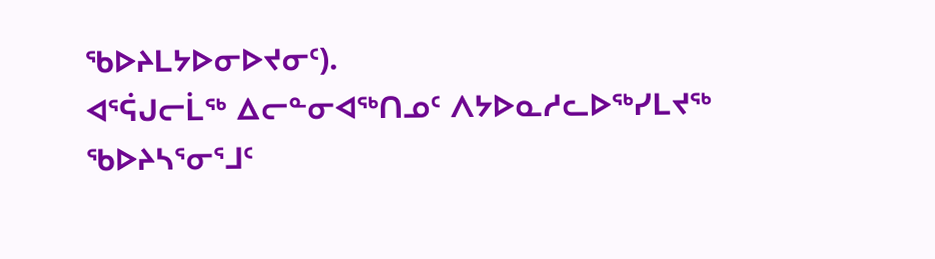ᖃᐅᔨᒪᔭᐅᓂᐅᔪᓂᑦ).
ᐊᕐᕌᒍᓕᒫᖅ ᐃᓕᓐᓂᐊᖅᑎᓄᑦ ᐱᔭᐅᓇᓱᓚᐅᖅᓯᒪᔪᖅ ᖃᐅᔨᓴᕐᓂᕐᒧᑦ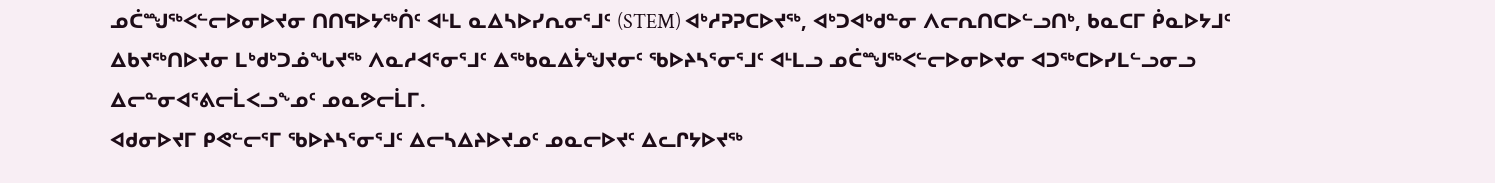ᓄᑖᙳᖅᐸᓪᓕᐅᓂᐅᔪᓂ ᑎᑎᕋᐅᔭᖅᑏᑦ ᐊᒻᒪ ᓇᐃᓴᐅᓯᕆᓂᕐᒧᑦ (STEM) ᐊᒃᓱᕈᕈᑕᐅᔪᖅ, ᐊᒃᑐᐊᒃᑯᓐᓂ ᐱᓕᕆᑎᑕᐅᓪᓗᑎᒃ, ᑲᓇᑕᒥ ᑮᓇᐅᔭᒧᑦ ᐃᑲᔪᖅᑎᐅᔪᓂ ᒪᒃᑯᒃᑐᓅᖓᔪᖅ ᐱᓇᓱᐊᕐᓂᕐᒧᑦ ᐃᖅᑲᓇᐃᔮᖑᔪᓂᑦ ᖃᐅᔨᓴᕐᓂᕐᒧᑦ ᐊᒻᒪᓗ ᓄᑖᙳᖅᐸᓪᓕᐅᓂᐅᔪᓂ ᐊᑐᖅᑕᐅᓯᒪᓪᓗᓂᓗ ᐃᓕᓐᓂᐊᕐᕕᓕᒫᐸᓗᖕᓄᑦ ᓄᓇᕗᓕᒫᒥ.
ᐊᑯᓂᐅᔪᒥ ᑭᕙᓪᓕᕐᒥ ᖃᐅᔨᓴᕐᓂᕐᒧᑦ ᐃᓕᓴᐃᔨᐅᔪᓄᑦ ᓄᓇᓕᐅᔪᑦ ᐃᓚᒋᔭᐅᔪᖅ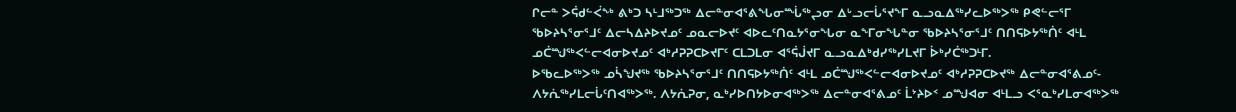ᒋᓕᓐ ᐳᕌᑯᓪᐹᖕᒃ ᕕᒃᑐ ᓴᒻᒧᖅᑐᖅ ᐃᓕᓐᓂᐊᕐᕕᖓᓂᙶᖅᖢᓂ ᐃᒡᓗᓕᒑᕐᔪᖕᒥ ᓇᓗᓇᐃᖅᓯᓚᐅᖅᐳᖅ ᑭᕙᓪᓕᕐᒥ ᖃᐅᔨᓴᕐᓂᕐᒧᑦ ᐃᓕᓴᐃᔨᐅᔪᓄᑦ ᓄᓇᓕᐅᔪᑦ ᐊᐅᓚᑦᑎᓇᔭᕐᓂᖓᓂ ᓇᖕᒥᓂᖓᓐᓂ ᖃᐅᔨᓴᕐᓂᕐᒧᑦ ᑎᑎᕋᐅᔭᖅᑏᑦ ᐊᒻᒪ ᓄᑖᙳᖅᐸᓪᓕᐊᓂᐅᔪᓄᑦ ᐊᒃᓱᕈᕈᑕᐅᔪᒥᑦ ᑕᒪᑐᒪᓂ ᐊᕐᕌᒎᔪᒥ ᓇᓗᓇᐃᒃᑯᓯᖅᓯᒪᔪᒥ ᐆᒃᓯᑖᖅᑐᒻᒥ.
ᐅᖃᓚᐅᖅᐳᖅ ᓄᓵᖑᔪᖅ ᖃᐅᔨᓴᕐᓂᕐᒧᑦ ᑎᑎᕋᐅᔭᖅᑏᑦ ᐊᒻᒪ ᓄᑖᙳᖅᐸᓪᓕᐊᓂᐅᔪᓄᑦ ᐊᒃᓱᕈᕈᑕᐅᔪᖅ ᐃᓕᓐᓂᐊᕐᕕᓄᑦ-ᐱᔭᕇᖅᓯᒪᓕᒑᑦᑎᐊᖅᐳᖅ. ᐱᔭᕇᕈᓂ, ᓇᒃᓯᐅᑎᔭᐅᓂᐊᖅᐳᖅ ᐃᓕᓐᓂᐊᕐᕕᓄᑦ ᒫᔾᔨᐅᑉ ᓄᙳᐊᓂ ᐊᒻᒪᓗ ᐸᕐᓇᒃᓯᒪᓂᐊᖅᐳᖅ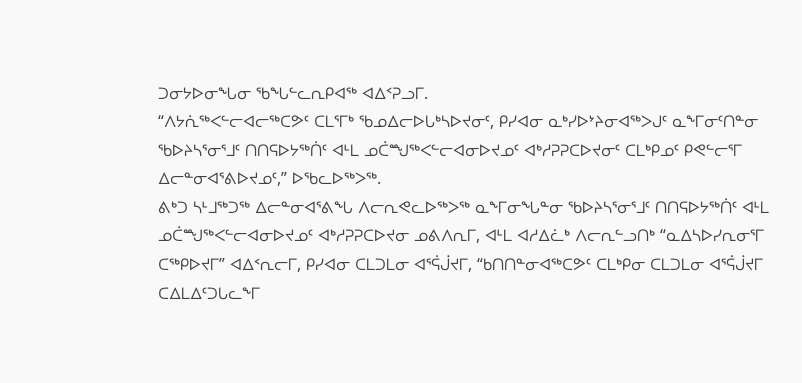ᑐᓂᔭᐅᓂᖓᓂ ᖃᖓᓪᓚᕆᑭᐊᖅ ᐊᐃᑉᕈᓗᒥ.
“ᐱᔭᕇᖅᐸᓪᓕᐊᓕᖅᑕᕗᑦ ᑕᒪᕐᒥᒃ ᖃᓄᐃᓕᐅᒐᒃᓴᐅᔪᓂᑦ, ᑭᓯᐊᓂ ᓇᒃᓯᐅᔾᔨᓂᐊᖅᐳᒍᑦ ᓇᖕᒥᓂᑦᑎᓐᓂ ᖃᐅᔨᓴᕐᓂᕐᒧᑦ ᑎᑎᕋᐅᔭᖅᑏᑦ ᐊᒻᒪ ᓄᑖᙳᖅᐸᓪᓕᐊᓂᐅᔪᓄᑦ ᐊᒃᓱᕈᕈᑕᐅᔪᓂᑦ ᑕᒪᒃᑭᓄᑦ ᑭᕙᓪᓕᕐᒥ ᐃᓕᓐᓂᐊᕐᕕᐅᔪᓄᑦ,” ᐅᖃᓚᐅᖅᐳᖅ.
ᕕᒃᑐ ᓴᒻᒧᖅᑐᖅ ᐃᓕᓐᓂᐊᕐᕕᖓ ᐱᓕᕆᕙᓚᐅᖅᐳᖅ ᓇᖕᒥᓂᖓᓐᓂ ᖃᐅᔨᓴᕐᓂᕐᒧᑦ ᑎᑎᕋᐅᔭᖅᑏᑦ ᐊᒻᒪ ᓄᑖᙳᖅᐸᓪᓕᐊᓂᐅᔪᓄᑦ ᐊᒃᓱᕈᕈᑕᐅᔪᓂ ᓄᕕᐱᕆᒥ, ᐊᒻᒪ ᐊᓱᐃᓛᒃ ᐱᓕᕆᓪᓗᑎᒃ “ᓇᐃᓴᐅᓯᕆᓂᕐᒥ ᑕᖅᑭᐅᔪᒥ” ᐊᐃᑉᕆᓕᒥ, ᑭᓯᐊᓂ ᑕᒪᑐᒪᓂ ᐊᕐᕌᒎᔪᒥ, “ᑲᑎᑎᓐᓂᐊᖅᑕᕗᑦ ᑕᒪᒃᑭᓂ ᑕᒪᑐᒪᓂ ᐊᕐᕌᒎᔪᒥ ᑕᐃᒪᐃᑦᑐᒐᓚᖕᒥ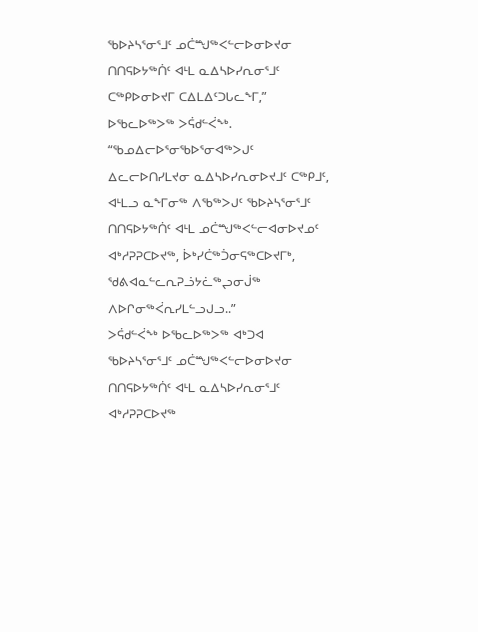ᖃᐅᔨᓴᕐᓂᕐᒧᑦ ᓄᑖᙳᖅᐸᓪᓕᐅᓂᐅᔪᓂ ᑎᑎᕋᐅᔭᖅᑏᑦ ᐊᒻᒪ ᓇᐃᓴᐅᓯᕆᓂᕐᒧᑦ ᑕᖅᑭᐅᓂᐅᔪᒥ ᑕᐃᒪᐃᑦᑐᒐᓚᖕᒥ,” ᐅᖃᓚᐅᖅᐳᖅ ᐳᕌᑯᓪᐹᖕᒃ.
“ᖃᓄᐃᓕᐅᕐᓂᖃᐅᕐᓂᐊᖅᐳᒍᑦ ᐃᓚᓕᐅᑎᓯᒪᔪᓂ ᓇᐃᓴᐅᓯᕆᓂᐅᔪᒧᑦ ᑕᖅᑭᒧᑦ, ᐊᒻᒪᓗ ᓇᖕᒥᓂᖅ ᐱᖃᖅᐳᒍᑦ ᖃᐅᔨᓴᕐᓂᕐᒧᑦ ᑎᑎᕋᐅᔭᖅᑏᑦ ᐊᒻᒪ ᓄᑖᙳᖅᐸᓪᓕᐊᓂᐅᔪᓄᑦ ᐊᒃᓱᕈᕈᑕᐅᔪᖅ, ᐆᒃᓯᑖᖅᑑᓂᕋᖅᑕᐅᔪᒥᒃ, ᖁᕕᐊᓇᓪᓚᕆᕈᓘᔭᓛᖅᖢᓂᒎᖅ ᐱᐅᒋᓂᖅᐹᕆᓯᒪᓪᓗᒍᓗ..”
ᐳᕌᑯᓪᐹᖕᒃ ᐅᖃᓚᐅᖅᐳᖅ ᐊᒃᑐᐊ ᖃᐅᔨᓴᕐᓂᕐᒧᑦ ᓄᑖᙳᖅᐸᓪᓕᐅᓂᐅᔪᓂ ᑎᑎᕋᐅᔭᖅᑏᑦ ᐊᒻᒪ ᓇᐃᓴᐅᓯᕆᓂᕐᒧᑦ ᐊᒃᓱᕈᕈᑕᐅᔪᖅ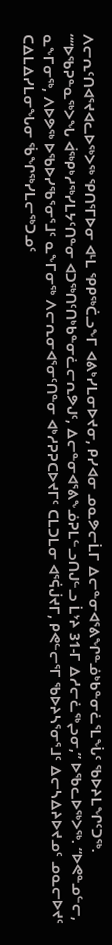ᐱᓕᕆᑦᑎᐊᕐᔪᐊᓚᐅᖅᐳᖅ ᕿᑎᕐᒥᐅᓂ ᐊᒻᒪ ᕿᑭᖅᑖᓗᖕᒥ ᐊᕕᒃᓯᒪᓂᐅᔪᓂ, ᑭᓯᐊᓂ ᓄᓇᕗᓕᒫᒥ ᐃᓕᓐᓂᐊᕐᕕᖏᓐᓅᒃᑲᓐᓂᓛᕐᒪᖔᑦ ᖃᐅᔨᒪᖏᑦᑐᖅ.
““ᐅᖃᕈᓐᓇᖅᐳᖓ ᐋᖅᑭᒃᓱᖅᓯᒪᔭᑦᑎᓐᓂ ᐊᑐᖅᑎᑦᑎᒃᑲᓐᓂᓛᓕᕆᕗᒍᑦ, ᐃᓕᓐᓂᐊᕐᕕᖕᓅᕈᒪᓪᓗᑎᒍᓪᓗ ᒫᔾᔨ 31-ᒥ ᐃᓱᓕᓛᖅᖢᓂ,” ᐅᖃᓚᐅᖅᐳᖅ. “ᐅᕙᓐᓄᓪᓕ, ᓇᖕᒥᓂᖅ, ᐱᐅᕗᖅ ᐅᖃᐅᓯᖃᕐᓂᕐᒧᑦ ᓇᖕᒥᓂᖅ ᐱᓕᕆᓂᐊᕐᓂᑦᑎᓐᓂ ᐊᒃᓱᕈᕈᑕᐅᔪᒥᑦ ᑕᒪᑐᒪᓂ ᐊᕐᕌᒎᔪᒥ, ᑭᕙᓪᓕᕐᒥ ᖃᐅᔨᓴᕐᓂᕐᒧᑦ ᐃᓕᓴᐃᔨᐅᔪᓄᑦ ᓄᓇᓕᐅᔪᑦ ᑕᐃᒪᐃᓯᒪᓂᖓᓂ ᖄᖏᖅᓯᒪᓕᖅᑐᓄᑦ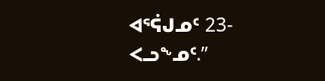ᐊᕐᕌᒍᓄᑦ 23-ᐸᓗᖕᓄᑦ.”